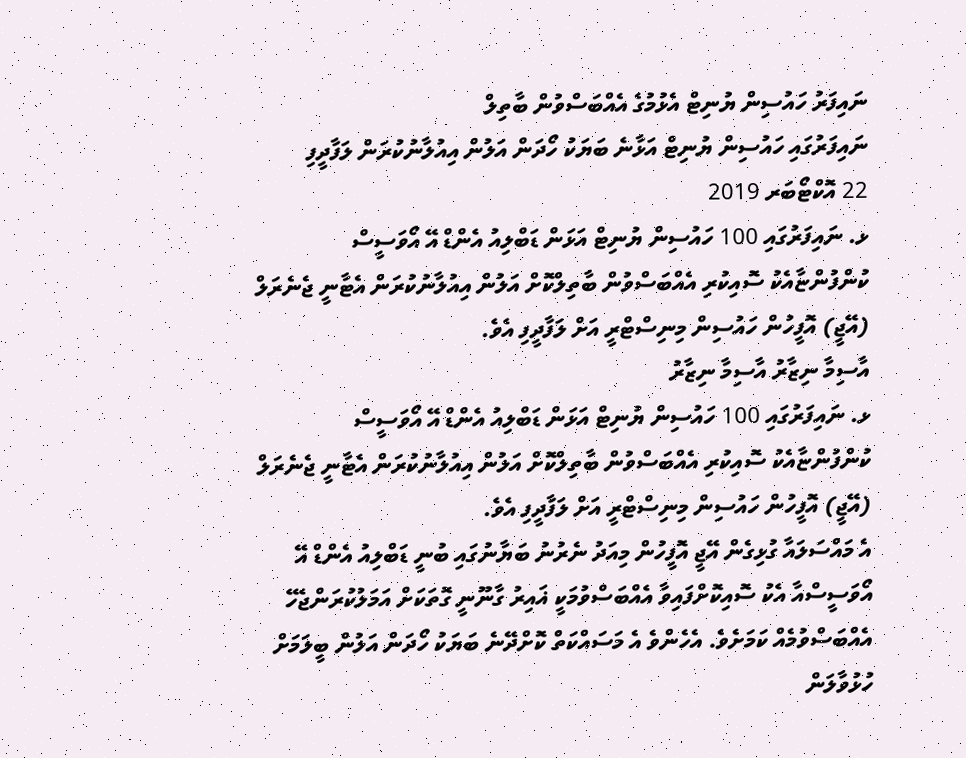ނައިފަރު ހައުސިން ޔުނިޓް އެޅުމުގެ އެއްބަސްވުން ބާތިލް
ނައިފަރުގައި ހައުސިން ޔުނިޓް އަޅާނެ ބަޔަކު ހޯދަން އަލުން އިއުލާނުކުރަން ލަފާދީފި
22 އޮކްޓޯބަރ 2019
ޅ. ނައިފަރުގައި 100 ހައުސިން ޔުނިޓް އަޅަން ޑަބްލިއު އެންޑް އޭ އޯވަސީސް ކުންފުންޏާއެކު ސޮއިކުރި އެއްބަސްވުން ބާތިލްކޮށް އަލުން އިއުލާނުކުރަން އެޓާނީ ޖެނެރަލް (އޭޖީ) އޮފީހުން ހައުސިން މިނިސްޓްރީ އަށް ލަފާދީފި އެވެ.
އާސިމާ ނިޒާރު އާސިމާ ނިޒާރު
ޅ. ނައިފަރުގައި 100 ހައުސިން ޔުނިޓް އަޅަން ޑަބްލިއު އެންޑް އޭ އޯވަސީސް ކުންފުންޏާއެކު ސޮއިކުރި އެއްބަސްވުން ބާތިލްކޮށް އަލުން އިއުލާނުކުރަން އެޓާނީ ޖެނެރަލް (އޭޖީ) އޮފީހުން ހައުސިން މިނިސްޓްރީ އަށް ލަފާދީފި އެވެ.
އެ މައްސަލައާ ގުޅިގެން އޭޖީ އޮފީހުން މިއަދު ނެރުނު ބަޔާނުގައި ބުނީ ޑަބްލިއު އެންޑް އޭ އޯވަސީސްއާ އެކު ސޮއިކޮށްފައިވާ އެއްބަސްވުމަކީ ޣައިރު ގާނޫނީ ގޮތަކަށް އަމަލުކުރަންޖެހޭ އެއްބަސްވުމެއް ކަމަށެވެ. އެހެންވެ އެ މަސައްކަތް ކޮށްދޭނެ ބަޔަކު ހޯދަން އަލުން ބީލަމަށް ހުޅުވާލަން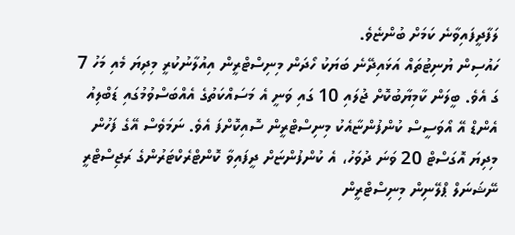ލަފާދީފައިވާނެ ކަމަށް ބުންޏެވެ.
ހައުސިން ޔުނިޓުތައް އަޅައިދޭނެ ބަޔަކު ހޯދަން މިނިސްޓްރީން އިއުލާނުކުރީ މިދިޔަ މެއި މަހު 7 ގަ އެވެ. ބީލަން ކާމިޔާބުކޮށް ޖުލައި 10 ގައި ވަނީ އެ މަސައްކަތުގެ އެއްބަސްވުމުގައި ޑަބްލިއު އެންޑް އޭ އޯވަސީސް ކުންފުންޏާއެކު މިނިސްޓްރީން ސޮއިކޮށްފަ އެވެ. ނަމަވެސް އޭގެ ފަހުން މިދިޔަ އޮގަސްޓް 20 ވަނަ ދުވަހު، އެ ކުންފުންޏަށް ދީފައިވާ ކޮންޓްރެކްޓަރުންގެ ރަޖިސްޓްރީ ނޭޝަނަލް ޕްލޭނިން މިނިސްޓްރީން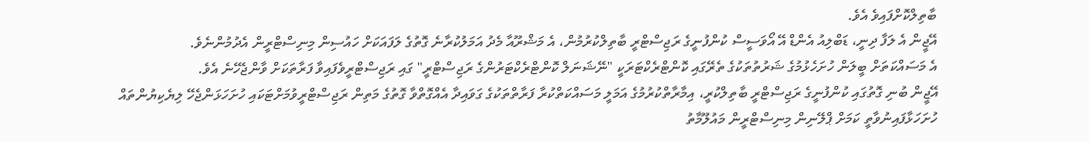ބާތިލްކޮށްފައިވެ އެވެ.
އޭޖީން އެ ލަފާ ދިނީ، ޑަބްލިއު އެންޑް އޭ އޯވަސީސް ކުންފުނީގެ ރަޖިސްޓްރީ ބާތިލްކުރުމުން، އެ މަޝްރޫއާ މެދު އަމަލުކުރާނެ ގޮތުގެ ލަފައަކަށް ހައުސިން މިނިސްޓްރީން އެދުމުންނެވެ.
އެ މަސައްކަތަށް ބީލަން ހުށަހެޅުމުގެ ޝަރުތުތަކުގެ ތެރޭގައި ކޮންޓްރެކްޓަރަކީ "ނޭޝަނަލް ކޮންޓްރެކްޓަރުންގެ ރަޖިސްޓްރީ" ގައި ރަޖިސްޓްރީވެފައިވާ ފަރާތަކަށް ވާންޖެހޭނެ އެވެ.
އޭޖީން ބުނި ގޮތުގައި ކުންފުނީގެ ރަޖިސްޓްރީ ބާތިލްކުރީ، އިމާރާތްކުރުމުގެ އަމަލީ މަސައްކަތްކުރާ ފަރާތްތަކުގެ ގަވައިދާ އެއްގޮތްވާ ގޮތުގެ މަތިން ރަޖިސްޓްރީވުމަށްޓަކައި ހުށަހަޅަންޖެހޭ ލިޔެކިޔުންތައް ހުށަހަޅާފައިނުވާތީ ކަމަށް ޕްލޭނިން މިނިސްޓްރީން މައުލޫމާތު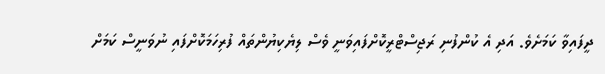ދީފައިވާ ކަމަށެވެ. އަދި އެ ކުންފުނި ރަޖިސްޓްރީކޮށްފައިވަނީ ވެސް ލިޔެކިޔުންތައް ފުރިހަމަކޮށްފައި ނުވަނީސް ކަމަށް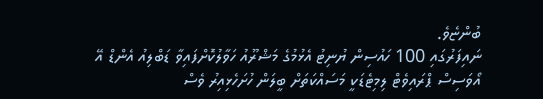ބުންޏެވެ.
ނައިފަރުގައި 100 ހައުސިން ޔުނިޓު އެޅުމުގެ މަޝްރޫއު ހަވާލުކޮށްފައިވާ ޑަބްލިއު އެންޑް އޭ އޯވަސިސް ޕްރައިވެޓް ލިމިޓެޑަކީ މަސައްކަތަށް ބީލަން ހުށަހެޅިއިރު ވެސް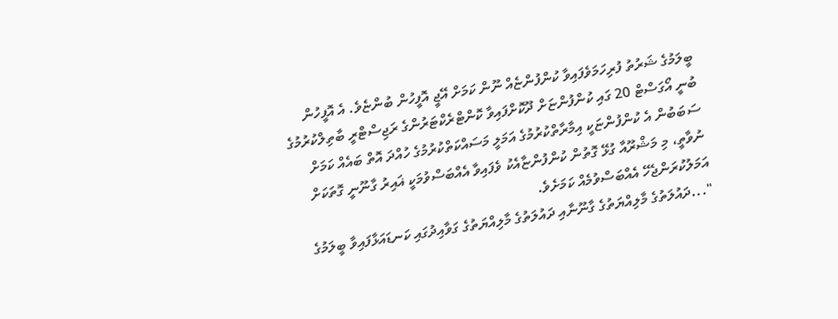ބީލަމުގެ ޝަރުތު ފުރިހަމަވެފައިވާ ކުންފުންޏެއް ނޫން ކަމަށް އޭޖީ އޮފީހުން ބުންޏެވެ. އެ އޮފީހުން ބުނީ އޯގަސްޓް 20 ގައި ކުންފުންޏަށް ދޫކޮށްފައިވާ ކޮންޓްރެކްޓަރުންގެ ރަޖިސްޓްރީ ބާތިލްކުރުމުގެ ސަބަބުން އެ ކުންފުންޏަކީ އިމާރާތްކުރުމުގެ އަމަލީ މަސައްކަތްކުރުމުގެ ހުއްދަ އޮތް ބައެއް ކަމަށް ނުވާތީ، މި މަޝްރޫއާ ގުޅޭ ގޮތުން ކުންފުންޏާއެކު ވެފައިވާ އެއްބަސްވުމަކީ ޣައިރު ގާނޫނީ ގޮތަކަށް އަމަލުކުރަންޖެހޭ އެއްބަސްވުމެއް ކަމަށެވެ.
"...ދައުލަތުގެ މާލިއްޔަތުގެ ގާނޫނާއި ދައުލަތުގެ މާލިއްޔަތުގެ ގަވާއިދުގައި ކަނޑައަޅާފައިވާ ބީލަމުގެ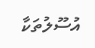އުސޫލުތަކާ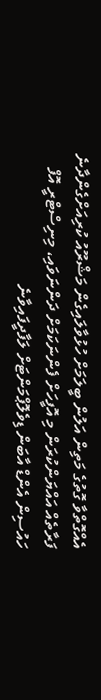އެއްގޮތްވާ ގޮތުގެ މަތިން އަލުން ބީލަމަށް ހުޅުވާލައިގެން މަޝްރޫއު ކުރިއަށްގެންދާނެ ފަރާތެއް އައްޔަންކުރަން މި އޮފީހަށް ފެންނަކަމަށް ދަންނަވައި، މިނިސްޓްރީ އޮފް ހައުސިން އެންޑް އާބަން ޑިވެލޮޕްމަންޓަށް ލަފާދީފައިވާނެ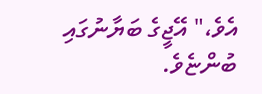އެވެ،" އޭޖީގެ ބަޔާނުގައި ބުންޏެވެ.